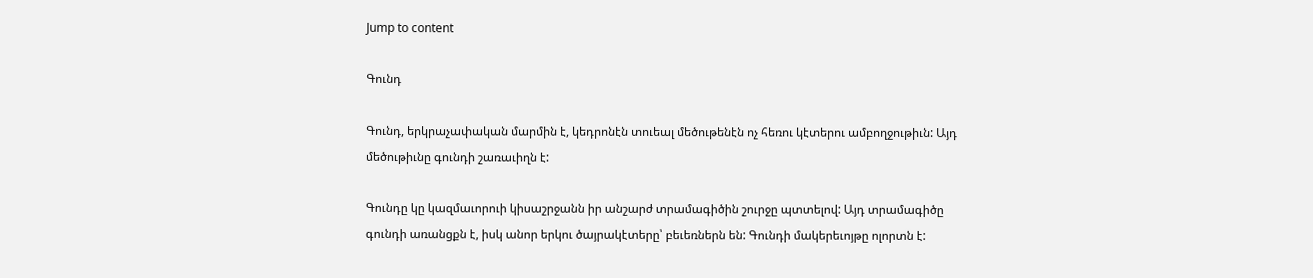Jump to content

Գունդ

Գունդ, երկրաչափական մարմին է, կեդրոնէն տուեալ մեծութենէն ոչ հեռու կէտերու ամբողջութիւն: Այդ մեծութիւնը գունդի շառաւիղն է:

Գունդը կը կազմաւորուի կիսաշրջանն իր անշարժ տրամագիծին շուրջը պտտելով: Այդ տրամագիծը գունդի առանցքն է, իսկ անոր երկու ծայրակէտերը՝ բեւեռներն են: Գունդի մակերեւոյթը ոլորտն է: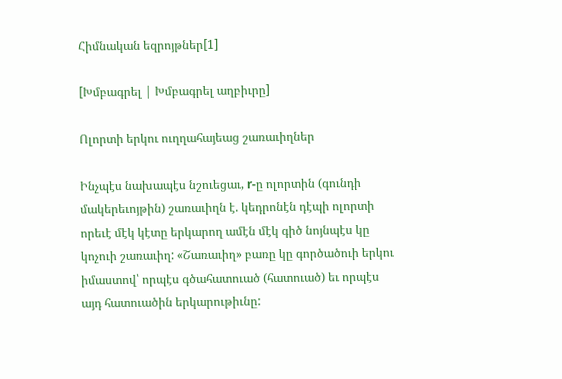Հիմնական եզրոյթներ[1]

[Խմբագրել | Խմբագրել աղբիւրը]

Ոլորտի երկու ուղղահայեաց շառաւիղներ

Ինչպէս նախապէս նշուեցաւ, r-ը ոլորտին (գունդի մակերեւոյթին) շառաւիղն է. կեդրոնէն դէպի ոլորտի որեւէ մէկ կէտը երկարող ամէն մէկ գիծ նոյնպէս կը կոչուի շառաւիղ: «Շառաւիղ» բառը կը գործածուի երկու իմաստով՝ որպէս գծահատուած (հատուած) եւ որպէս այդ հատուածին երկարութիւնը: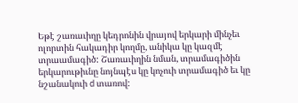Եթէ շառաւիղը կեդրոնին վրայով երկարի մինչեւ ոլորտին հակադիր կողմը, անիկա կը կազմէ տրաամագիծ: Շառաւիղին նման, տրամագիծին երկարութիւնը նոյնպէս կը կոչուի տրամագիծ եւ կը նշանակուի d տառով: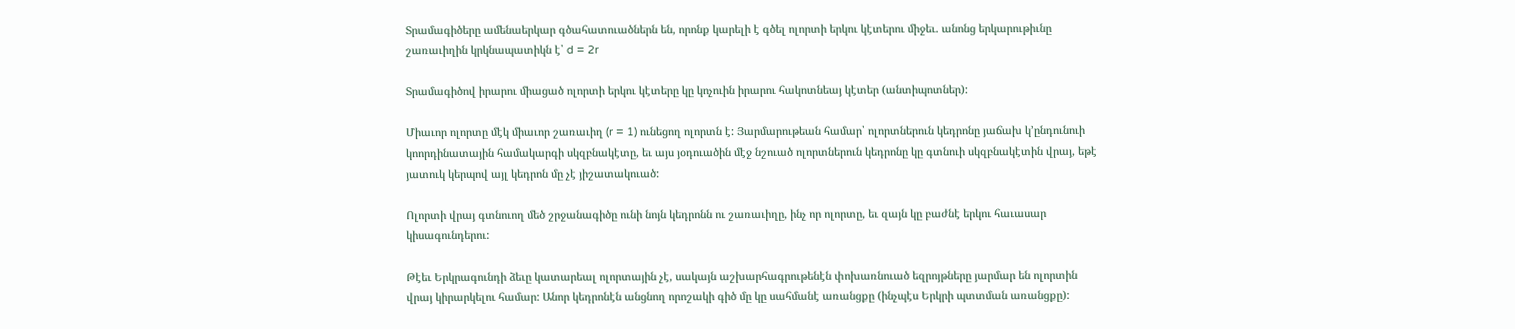Տրամագիծերը ամենաերկար գծահատուածներն են, որոնք կարելի է գծել ոլորտի երկու կէտերու միջեւ. անոնց երկարութիւնը շառաւիղին կրկնապատիկն է՝ d = 2r

Տրամագիծով իրարու միացած ոլորտի երկու կէտերը կը կոչուին իրարու հակոտնեայ կէտեր (անտիպոտներ):

Միաւոր ոլորտը մէկ միաւոր շառաւիղ (r = 1) ունեցող ոլորտն է: Յարմարութեան համար՝ ոլորտներուն կեդրոնը յաճախ կ՚ընդունուի կոորդինատային համակարգի սկզբնակէտը, եւ այս յօդուածին մէջ նշուած ոլորտներուն կեդրոնը կը գտնուի սկզբնակէտին վրայ, եթէ յատուկ կերպով այլ կեդրոն մը չէ յիշատակուած:

Ոլորտի վրայ գտնուող մեծ շրջանագիծը ունի նոյն կեդրոնն ու շառաւիղը, ինչ որ ոլորտը, եւ զայն կը բաժնէ երկու հաւասար կիսագունդերու:

Թէեւ Երկրագունդի ձեւը կատարեալ ոլորտային չէ, սակայն աշխարհագրութենէն փոխառնուած եզրոյթները յարմար են ոլորտին վրայ կիրարկելու համար: Անոր կեդրոնէն անցնող որոշակի գիծ մը կը սահմանէ առանցքը (ինչպէս Երկրի պտտման առանցքը):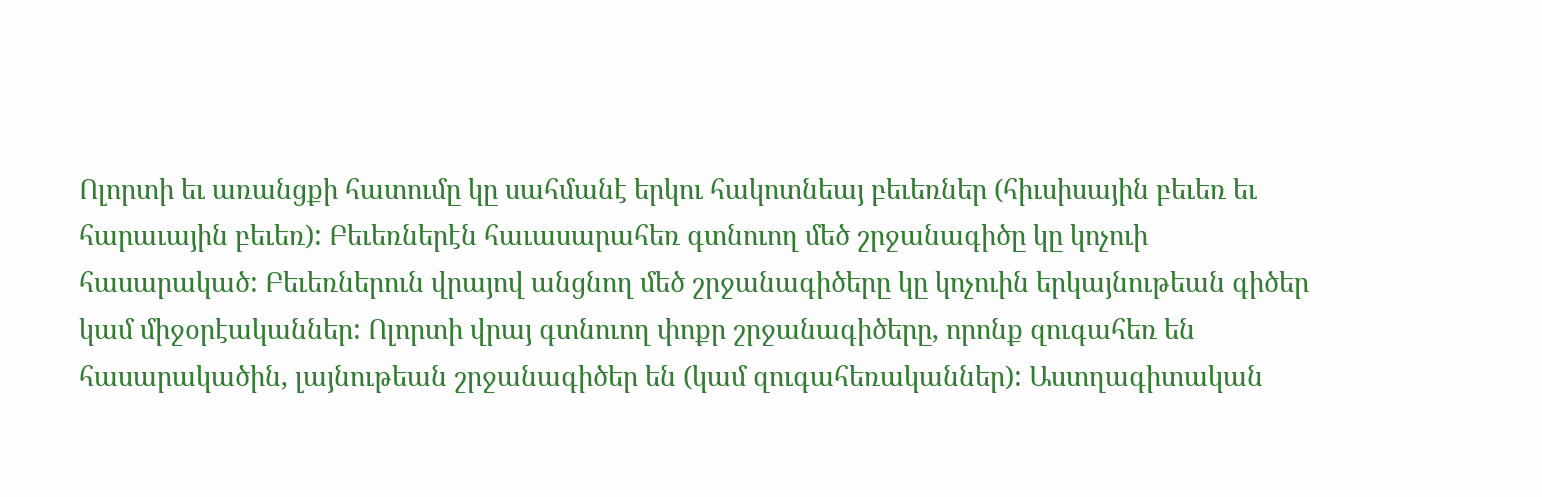Ոլորտի եւ առանցքի հատումը կը սահմանէ երկու հակոտնեայ բեւեռներ (հիւսիսային բեւեռ եւ հարաւային բեւեռ): Բեւեռներէն հաւասարահեռ գտնուող մեծ շրջանագիծը կը կոչուի հասարակած: Բեւեռներուն վրայով անցնող մեծ շրջանագիծերը կը կոչուին երկայնութեան գիծեր կամ միջօրէականներ: Ոլորտի վրայ գտնուող փոքր շրջանագիծերը, որոնք զուգահեռ են հասարակածին, լայնութեան շրջանագիծեր են (կամ զուգահեռականներ): Աստղագիտական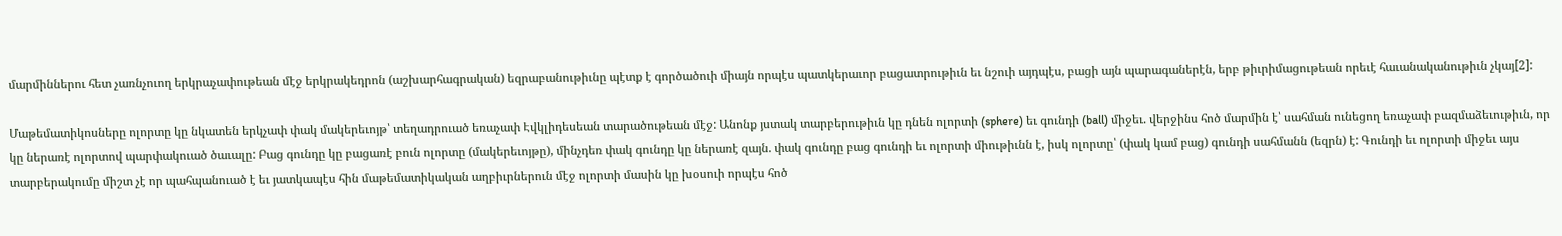մարմիններու հետ չառնչուող երկրաչափութեան մէջ երկրակեդրոն (աշխարհագրական) եզրաբանութիւնը պէտք է գործածուի միայն որպէս պատկերաւոր բացատրութիւն եւ նշուի այդպէս, բացի այն պարագաներէն, երբ թիւրիմացութեան որեւէ հաւանականութիւն չկայ[2]:

Մաթեմատիկոսները ոլորտը կը նկատեն երկչափ փակ մակերեւոյթ՝ տեղադրուած եռաչափ Էվկլիդեսեան տարածութեան մէջ: Անոնք յստակ տարբերութիւն կը դնեն ոլորտի (sphere) եւ գունդի (ball) միջեւ. վերջինս հոծ մարմին է՝ սահման ունեցող եռաչափ բազմաձեւութիւն, որ կը ներառէ ոլորտով պարփակուած ծաւալը: Բաց գունդը կը բացառէ բուն ոլորտը (մակերեւոյթը), մինչդեռ փակ գունդը կը ներառէ զայն. փակ գունդը բաց գունդի եւ ոլորտի միութիւնն է, իսկ ոլորտը՝ (փակ կամ բաց) գունդի սահմանն (եզրն) է: Գունդի եւ ոլորտի միջեւ այս տարբերակումը միշտ չէ որ պահպանուած է եւ յատկապէս հին մաթեմատիկական աղբիւրներուն մէջ ոլորտի մասին կը խօսուի որպէս հոծ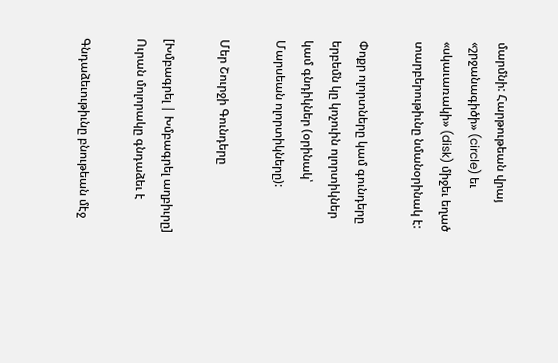մարմնի: Հարթութեան վրայ «շրջանագիծի» (circle) եւ «սկաւառակի» (disk) միջեւ եղած տարբերութիւնը նմանօրինակ է:

Փոքր ոլորտները կամ գունդերը երբեմն կը կոչուին ոլորտիկներ կամ գնդիկներ (օրինակ՝ Մարսեան ոլորտիկները):

Մեր Շուրջի Գունդերը

[Խմբագրել | Խմբագրել աղբիւրը]
Ուրան մոլորակը գնդաձեւ է

Գնդաձեւութիւնը բնութեան մէջ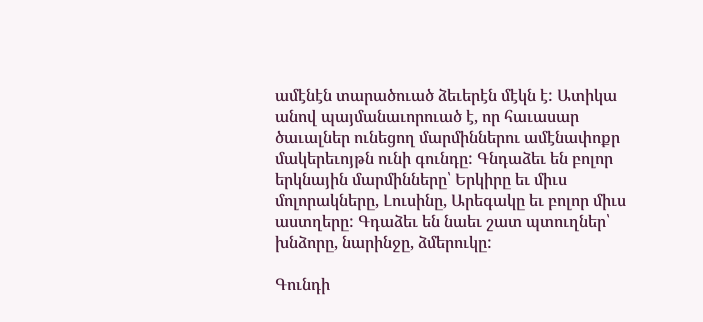ամէնէն տարածուած ձեւերէն մէկն է: Ատիկա անով պայմանաւորուած է, որ հաւասար ծաւալներ ունեցող մարմիններու ամէնափոքր մակերեւոյթն ունի գունդը: Գնդաձեւ են բոլոր երկնային մարմինները՝ Երկիրը եւ միւս մոլորակները, Լուսինը, Արեգակը եւ բոլոր միւս աստղերը: Գդաձեւ են նաեւ շատ պտուղներ՝ խնձորը, նարինջը, ձմերուկը:

Գունդի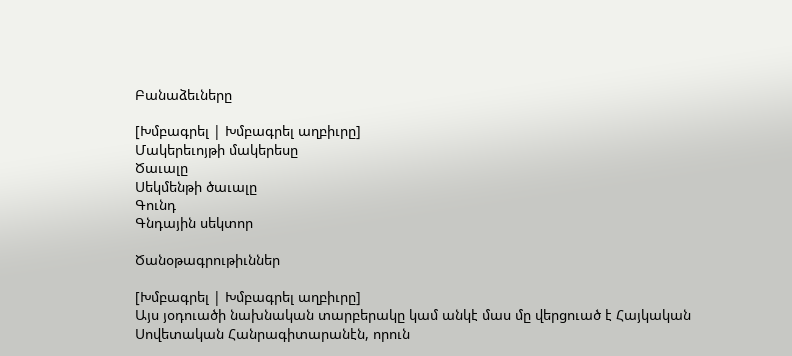Բանաձեւները

[Խմբագրել | Խմբագրել աղբիւրը]
Մակերեւոյթի մակերեսը
Ծաւալը
Սեկմենթի ծաւալը
Գունդ
Գնդային սեկտոր

Ծանօթագրութիւններ

[Խմբագրել | Խմբագրել աղբիւրը]
Այս յօդուածի նախնական տարբերակը կամ անկէ մաս մը վերցուած է Հայկական Սովետական Հանրագիտարանէն, որուն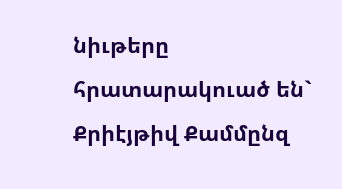նիւթերը հրատարակուած են` Քրիէյթիվ Քամմընզ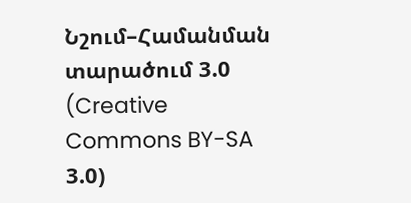Նշում–Համանման տարածում 3.0 (Creative Commons BY-SA 3.0)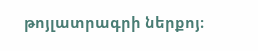թոյլատրագրի ներքոյ։